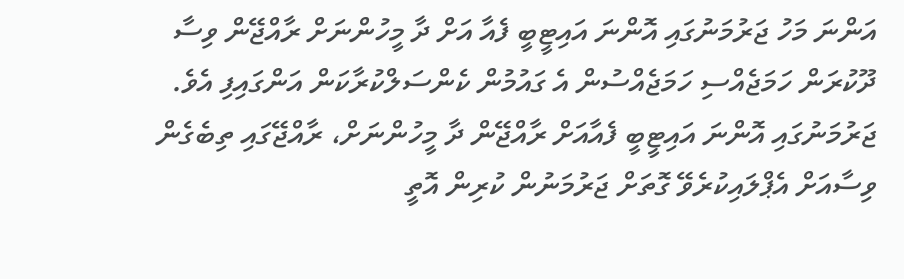އަންނަ މަހު ޖަރުމަނުގައި އޮންނަ އައިޓީބީ ފެއާ އަށް ދާ މީހުންނަށް ރާއްޖޭން ވިސާ ދޫކުރަން ހަމަޖެއްސި ހަމަޖެއްސުން އެ ގައުމުން ކެންސަލްކުރާކަން އަންގައިފި އެވެ.
ޖަރުމަނުގައި އޮންނަ އައިޓީބީ ފެއާއަށް ރާއްޖޭން ދާ މީހުންނަށް، ރާއްޖޭގައި ތިބެގެން ވިސާއަށް އެޕްލައިކުރެވޭ ގޮތަށް ޖަރުމަނުން ކުރިން އޮތީ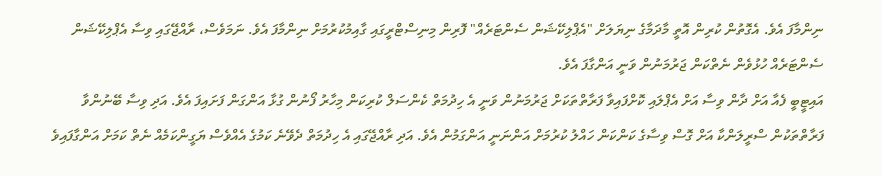ނިންމާފަ އެވެ. އެގޮތުން ކުރިން އޮތީ މާދަމާގެ ނިޔަލަށް "އެޕްލިކޭޝަން ސެންޓަރެއް" ފޮރިން މިނިސްޓްރީގައި ގާއިމުކުރުމަށް ނިންމާފަ އެވެ. ނަމަވެސް، ރާއްޖޭގައި ވިސާ އެޕްލިކޭޝަން ސެންޓަރެއް ހުޅުވެން ނެތްކަން ޖަރުމަނުން ވަނީ އަންގާފަ އެވެ.
އައިޓީބީ ފެއާ އަށް ދާން ވިސާ އަށް އެޕްލައި ކޮށްފައިވާ ފަރާތްތަކަށް ޖަރުމަނުން ވަނީ އެ ހިދުމަތް ކެންސަލް ކުރިކަން މިހާރު ފޯނުން ގުޅާ އަންގަން ފަށައިފަ އެވެ. އަދި ވިސާ ބޭނުންވާ ފަރާތްތަކުން ސްރީލަންކާ އަށް ގޮސް ވިސާގެ ކަންކަން ހައްލު ކުރުމަށް އަންނަނީ އަންގަމުން އެވެ. އަދި ރާއްޖޭގައި އެ ހިދުމަތް ދެވޭނެ ކަމުގެ އެއްވެސް ޔަގީންކަމެއް ނެތް ކަމަށް އަންގާފައިވެ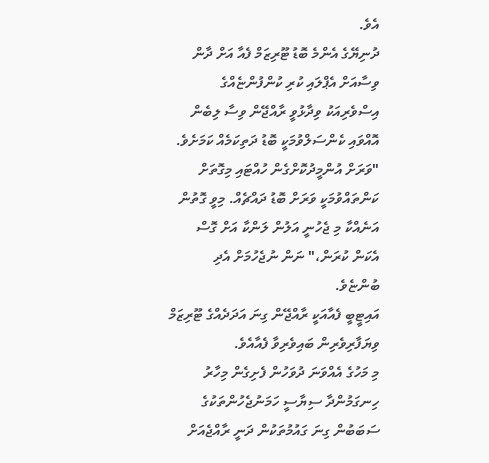އެވެ.
ދުނިޔޭގެ އެންމެ ބޮޑު ޓޫރިޒަމް ފެއާ އަށް ދާން ވިސާއަށް އެޕްލައި ކުރި ކުންފުންޏެއްގެ އިސްވެރިއަކު ވިދާޅުވީ ރާއްޖޭން ވިސާ ލިބެން އޮއްވައި ކެންސަލްވުމަކީ ބޮޑު ދަތިކަމެއް ކަމަށެވެ.
"ވަރަށް އުންމީދުކޮށްގެން ހުއްޓައި މިގޮތަށް ކަންތައްވުމަކީ ވަރަށް ބޮޑު ދައްޗެއް. މިވީ ގޮތުން އަނެއްކާ މި ޖެހުނީ އަލުން ލަންކާ އަށް ގޮސް އެކަން ކުރަން،" ނަން ނުޖެހުމަށް އެދި ބުންޏެވެ.
އައިޓީބީ ފެއާއަކީ ރާއްޖޭން ގިނަ އަދަދެއްގެ ޓޫރިޒަމް ވިޔަފާރިވެރިން ބައިވެރިވާ ފެއާއެވެ.
މި މަހުގެ އެއްވަނަ ދުވަހުން ފެށިގެން މިހާރު ހިނގަމުންދާ ސިޔާސީ ހަމަނުޖެހުންތަކުގެ ސަބަބުން ގިނަ ގައުމުތަކުން ދަނީ ރާއްޖެއަށް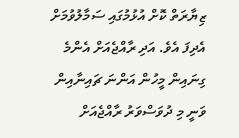ޒިޔާރަތް ކޮށް އުޅުމުގައި ސަމާލުވުމަށް އެދިފަ އެވެ. އަދި ރާއްޖެއަށް އެންމެ ގިނައިން މީހުން އަންނަ ޗައިނާއިން ވަނީ މި ދުވަސްވަރު ރާއްޖެއަށް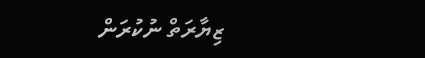ޒިޔާރަތް ނުކުރަން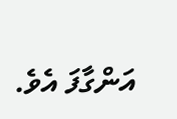އަންގާފަ އެވެ.